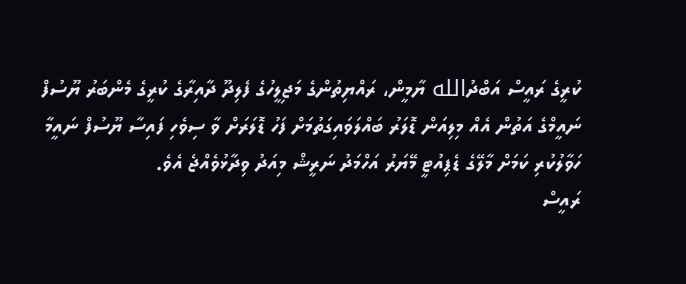ކުރީގެ ރައީސް އަބްދުالله ޔާމީން، ރައްޔިތުންގެ މަޖިލީހުގެ ފެލިދޫ ދާއިރާގެ ކުރީގެ މެންބަރު ޔޫސުފް ނައީމްގެ އަތުން އެއް މިލިއަން ޑޮލަރު ބައްލަވައިގަތުމަށް ފަހު ޑޮލަރަށް ވާ ސިވެހި ފައިސާ ޔޫސުފް ނައީމާ ހަވާލުކުރި ކަމަށް މާލޭގެ ޑެޕިއުޓީ މޭޔަރު އަހްމަދު ނަރީޝް މިއަދު ވިދާޅުވެއްޖެ އެވެ.
ރައީސް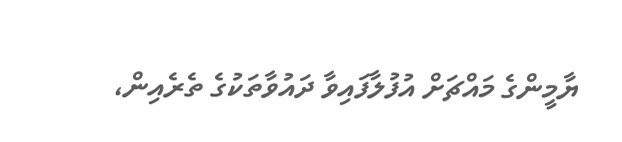ޔާމީންގެ މައްޗަށް އުފުލާފައިވާ ދައުވާތަކުގެ ތެރެއިން،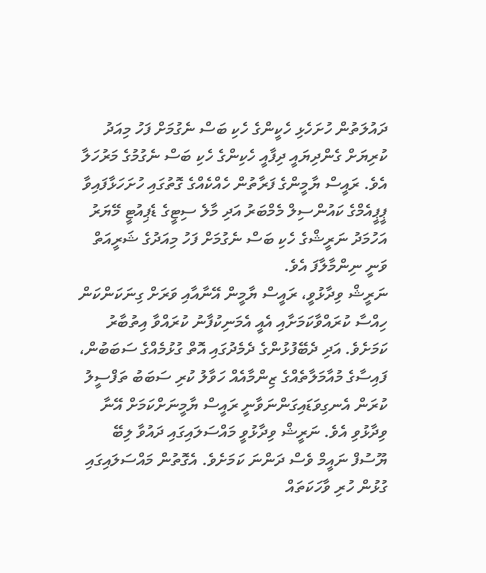ދައުލަތުން ހުށަހެޅި ހެކީންގެ ހެކި ބަސް ނެގުމަށް ފަހު މިއަދު ކުރިޔަށް ގެންދިޔައީ ދިފާއީ ހެކިންގެ ހެކި ބަސް ނެގުމުގެ މަރުހަލާ އެވެ. ރައީސް ޔާމީންގެ ފަރާތުން ހެއްކެއްގެ ގޮތުގައި ހުށަހަޅާފައިވާ ޕީޕީއެމްގެ ކައުންސިލް މެމްބަރު އަދި މާލެ ސިޓީގެ ޑެޕިއުޓީ މޭޔަރު އަހުމަދު ނަރީޝްގެ ހެކި ބަސް ނެގުމަށް ފަހު މިއަދުގެ ޝަރީއަތް ވަނީ ނިންމާލާފަ އެވެ.
ނަރީޝް ވިދާޅުވީ، ރައީސް ޔާމީން އޭނާއާއި ވަރަށް ގިނަކަންކަން ހިއްސާ ކުރައްވާކަމަށާއި އެއީ އެމަނިކުފާނު ކުރައްވާ އިތުބާރު ކަމަށެވެ. އަދި ދެބޭފުޅުންގެ ދެމެދުގައި އޮތް ގުޅުމެއްގެ ސަބަބުން، ފައިސާގެ މުއާމަލާތެއްގެ ޒިންމާއެއް ހަވާލު ކުރި ސަބަބު ތަފްސީލު ކުރަން އެނގިވަޑައިގަންނަވާނީ ރައީސް ޔާމީނަށްކަމަށް އޭނާ ވިދާޅުވި އެވެ. ނަރީޝް ވިދާޅުވީ މައްސަލައިގައި ދައުވާ ލިބޭ ޔޫސުފް ނައީމް ވެސް ދަންނަ ކަމަށެވެ. އެގޮތުން މައްސަލައިގައި ގުޅުން ހުރި ވާހަކަތައް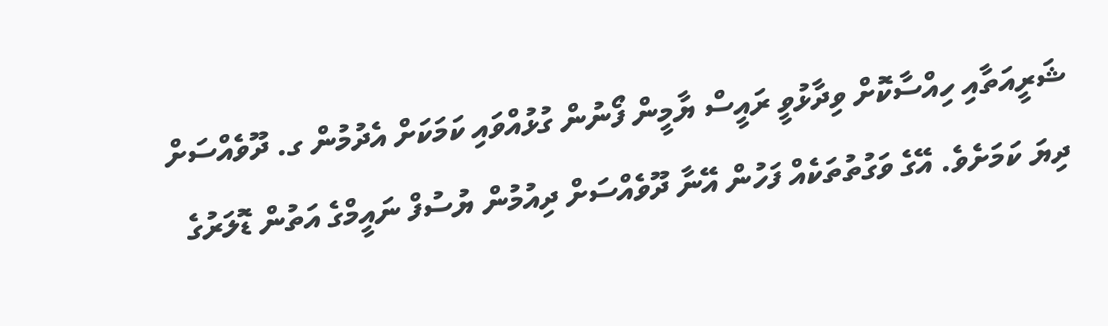ޝަރީއަތާއި ހިއްސާކޮށް ވިދާޅުވީ ރައީސް ޔާމީން ފޯނުން ގުޅުއްވައި ކަމަކަށް އެދުމުން ގ. ދޫވެއްސަށް ދިޔަ ކަމަށެވެ. އޭގެ ވަގުތުތަކެއް ފަހުން އޭނާ ދޫވެއްސަށް ދިއުމުން ޔުސުފް ނައީމްގެ އަތުން ޑޮލަރުގެ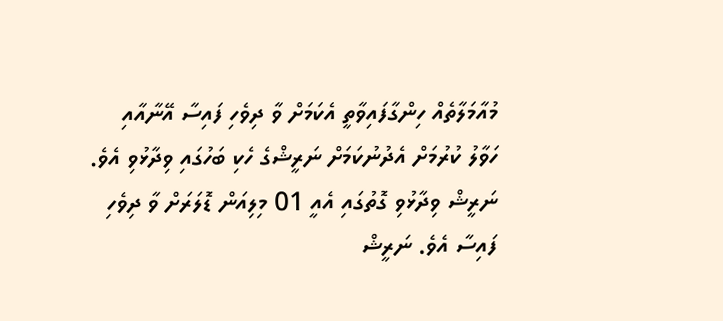މުއާމަލާތެއް ހިންގާފައިވާތީ އެކަމަށް ވާ ދިވެހި ފައިސާ އޭނާއާއި ހަވާލު ކުރުމަށް އެދުނުކަމަށް ނަރީޝްގެ ހެކި ބަހުގައި ވިދާޅުވި އެވެ.
ނަރީޝް ވިދާޅުވި ގޮތުގައި އެއީ 01 މިލިއަން ޑޮލަރަށް ވާ ދިވެހި ފައިސާ އެވެ. ނަރީޝް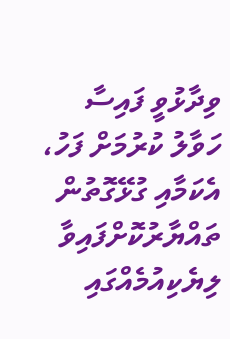ވިދާޅުވީ ފައިސާ ހަވާލު ކުރުމަށް ފަހު، އެކަމާއި ގުޅޭގޮތުން ތައްޔާރުކޮށްފައިވާ ލިޔެކިއުމެއްގައި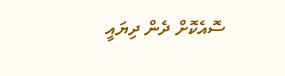ސޮއެކޮށް ދެން ދިޔައީ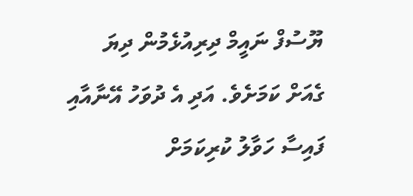ޔޫސުފް ނައީމް ދިރިއުޅެމުން ދިޔަ ގެއަށް ކަމަށެވެ. އަދި އެ ދުވަހު އޭނާއާއި ފައިސާ ހަވާލު ކުރިކަމަށް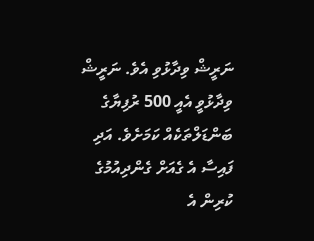ނަރީޝް ވިދާޅުވި އެވެ. ނަރީޝް ވިދާޅުވީ އެއީ 500 ރުފިޔާގެ ބަންޑަލްތަކެއް ކަމަށެވެ. އަދި ފައިސާ އެ ގެއަށް ގެންދިއުމުގެ ކުރިން އެ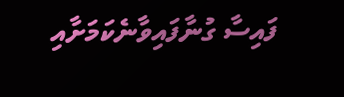ފައިސާ ގުނާފައިވާނެކަމަށާއި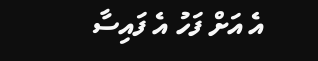އެ އަށް ފަހު އެ ފައިސާ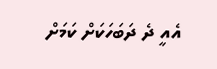އެއީ ދެ ދަބަހަކަށް ކަމަށް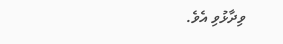ވިދާޅުވި އެވެ.